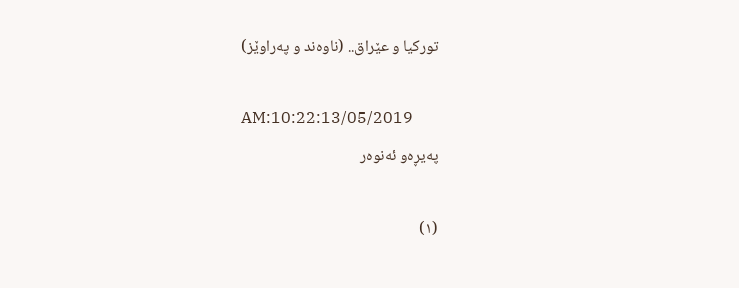توركیا و عێراق.. (ناوه‌ند و په‌راوێز)

AM:10:22:13/05/2019
په‌یڕه‌و ئه‌نوه‌ر

(١)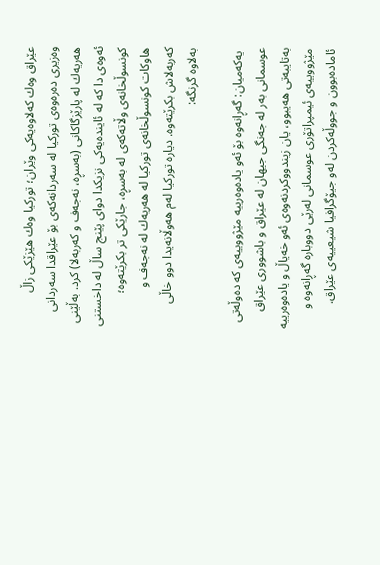عێراق وه‌ك كه‌لاوه‌یه‌كی وێران؛ توركیا وه‌ك هێزێكی زاڵ
وه‌زیری ده‌ره‌وه‌ی توركیا له‌ سه‌ردانه‌كه‌ی بۆ عێراقدا سه‌ردانی هه‌ریه‌ك له‌ پارێزگاكانی (به‌سڕه‌، نه‌جه‌ف و كه‌ربه‌لا) كرد. به‌ڵێنی ئه‌وه‌ی دا كه‌ له‌ ئاینده‌یه‌كی نزیكدا دوای پێنج ساڵ له‌ داخستنی كونسوڵخانه‌ی وڵاته‌كه‌ی له‌ به‌سڕه‌، جارێكی تر بكرێته‌وه‌؛ هاوكات كونسوڵخانه‌ی توركیا له‌ هه‌ریه‌ك له‌ نه‌جه‌ف و كه‌ربه‌لاش بكرێته‌وه‌. دیاره‌ توركیا له‌م هه‌وڵانه‌یدا دوو خاڵی به‌لاوه‌ گرنگه‌:

 یه‌كه‌میان: گه‌ڕانه‌وه‌ بۆ ئه‌و یاده‌وه‌رییه‌ مێژووییه‌ی كه‌ ده‌وڵه‌تی عوسمانی به‌ر له‌ جه‌نگی جیهان له‌ عێراق و باشووری عێراق به‌تایبه‌تی هه‌یبوو، یان زیندووكردنه‌وه‌ی ئه‌و خه‌یاڵ و یاده‌وه‌رییه‌ مێژووییه‌ی ئیمپراتۆری عوسمانی له‌رێی دووباره‌ گه‌ڕانه‌وه‌ و ئاماده‌بوون و جووڵه‌كردن له‌و جیۆگرافیا شیعییه‌ی عێراق.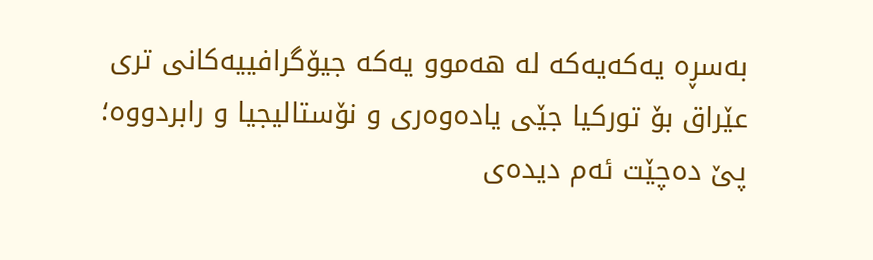به‌سڕه‌ یه‌كه‌یه‌كه‌ له‌ هه‌موو یه‌كه‌ جیۆگرافییه‌كانی تری عێراق بۆ توركیا جێی یاده‌وه‌ری و نۆستالیجیا و رابردووه‌؛ پێ ده‌چێت ئه‌م دیده‌ی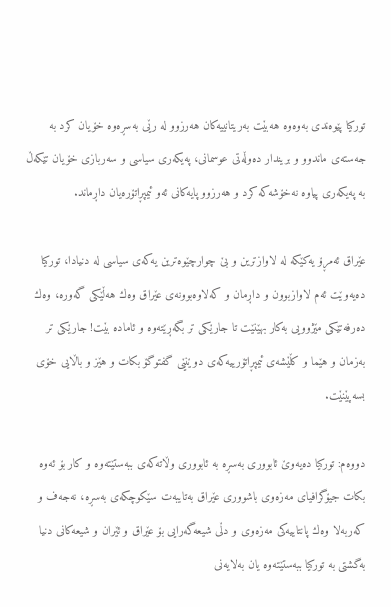توركیا پێوه‌ندی به‌وه‌وه‌ هه‌بێت به‌ریتانییه‌كان هه‌رزوو له‌ رێی به‌سڕه‌وه‌ خۆیان كرد به‌ جه‌سته‌ی ماندوو و بریندار ده‌وڵه‌تی عوسمانی، په‌یكه‌ری سیاسی و سه‌ربازی خۆیان تێكه‌ڵ به‌ په‌یكه‌ری پیاوه‌ نه‌خۆشه‌كه‌ كرد و هه‌رزوو پایه‌كانی ئه‌و ئیمپڕاتۆره‌یان داڕماند.

عێراق ئه‌مڕۆ یه‌كێكه‌ له‌ لاوازترین و بێ چوارچێوه‌ترین یه‌كه‌ی سیاسی له‌ دنیادا، توركیا ده‌یه‌وێت ئه‌م لاوازبوون و داڕمان و كه‌لاوه‌بوونه‌ی عێراق وه‌ك هه‌ڵێكی گه‌وره‌، وه‌ك ده‌رفه‌تێكی مێژوویی به‌كار بهێنێت تا جارێكی تر بگه‌ڕێته‌وه‌ و ئاماده‌ بێت! جارێكی تر به‌زمان و هێما و كڵێشه‌ی ئیمپڕاتۆرییه‌كه‌ی دوێنێی گفتوگۆ بكات و هێز و باڵایی خۆی بسه‌پێنێت.

دووه‌م: توركیا ده‌یه‌وێ ئابووری به‌سڕه‌ به‌ ئابووری وڵاته‌كه‌ی ببه‌ستێته‌وه‌ و كار بۆ ئه‌وه‌ بكات جیۆگرافیای مه‌زه‌وی باشووری عێراق به‌تایبه‌ت سێكوچكه‌ی به‌سڕه‌، نه‌جه‌ف و كه‌ربه‌لا وه‌ك پانتاییه‌كی مه‌زه‌وی و دڵی شیعه‌گه‌رایی بۆ عێراق و ئێران و شیعه‌كانی دنیا به‌گشتی به‌ توركیا ببه‌ستێته‌وه‌ یان به‌لایه‌نی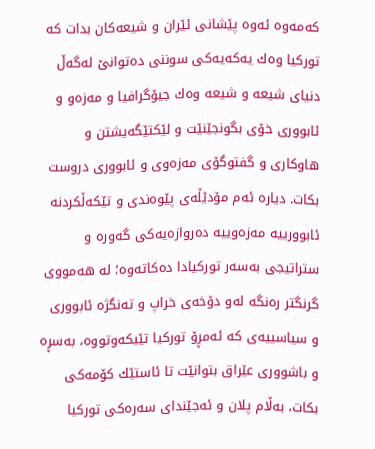كه‌مه‌وه‌ ئه‌وه‌ پێشانی ئێران و شیعه‌كان بدات كه‌ توركیا وه‌ك یه‌كه‌یه‌كی سوننی ده‌توانێ له‌گه‌ڵ دنیای شیعه‌ و شیعه‌ وه‌ك جیۆگرافیا و مه‌زه‌و و ئابووری خۆی بگونجێنێت و لێكتێگه‌یشتن و هاوكاری و گفتوگۆی مه‌زه‌وی و ئابووری دروست بكات. دیاره‌ ئه‌م مۆدێڵه‌ی پێوه‌ندی و تێكه‌ڵكردنه‌ ئابوورییه‌ مه‌زه‌وییه‌ ده‌روازه‌یه‌كی گه‌وره‌ و ستراتیجی به‌سه‌ر توركیادا ده‌كاته‌وه‌؛ له‌ هه‌مووی گرنگتر ره‌نگه‌ له‌و دۆخه‌ی خراپ و ته‌نگژه‌ ئابووری و سیاسییه‌ی كه‌ ئه‌مڕۆ توركیا تێیكه‌وتووه‌، به‌سڕه‌ و باشووری عێراق بتوانێت تا ئاستێك كۆمه‌كی بكات، به‌ڵام پلان و ئه‌جێندای سه‌ره‌كی توركیا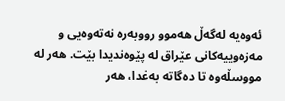ئه‌وه‌یه‌ له‌گه‌ڵ هه‌موو رووبه‌ره‌ نه‌ته‌وه‌یی و مه‌زه‌وییه‌كانی عێراق له‌ پێوه‌ندیدا بێت. هه‌ر له‌ مووسڵه‌وه‌ تا ده‌گاته‌ به‌غدا، هه‌ر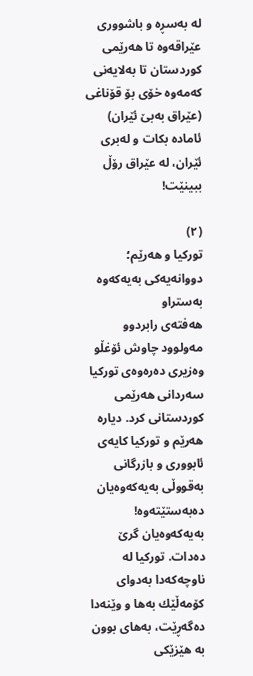له‌ به‌سڕه‌ و باشووری عێراقه‌وه‌ تا هه‌رێمی كوردستان تا به‌لایه‌نی كه‌مه‌وه‌ خۆی بۆ قۆناغی (عێراق به‌بێ ئێران) ئاماده‌ بكات و له‌بری ئێران، له‌ عێراق رۆڵ ببینێت!

(٢)
توركیا و هه‌رێم؛ دووانه‌یه‌كی به‌یه‌كه‌وه‌ به‌ستراو
هه‌فته‌ی رابردوو مه‌ولوود چاوش ئۆغڵو وه‌زیری ده‌ره‌وه‌ی توركیا سه‌ردانی هه‌رێمی كوردستانی كرد. دیاره‌ هه‌رێم و توركیا كایه‌ی ئابووری و بازرگانی به‌قووڵی به‌یه‌كه‌وه‌یان ده‌به‌ستێته‌وه‌! به‌یه‌كه‌وه‌یان گرێ ده‌دات. توركیا له‌ ناوچه‌كه‌دا به‌دوای كۆمه‌ڵێك به‌ها و وێنه‌دا ده‌گه‌ڕێت، به‌های بوون به‌ هێزێكی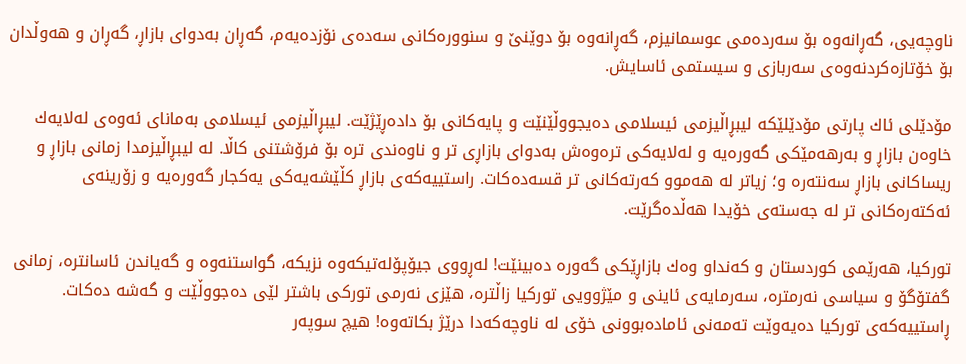ناوچه‌یی، گه‌ڕانه‌وه‌ بۆ سه‌رده‌می عوسمانیزم، گه‌ڕانه‌وه‌ بۆ دوێنێ و سنووره‌كانی سه‌ده‌ی نۆزده‌یه‌م، گه‌ڕان به‌دوای بازاڕ، گه‌ڕان و هه‌وڵدان بۆ خۆتازه‌كردنه‌وه‌ی سه‌ربازی و سیستمی ئاسایش.

مۆدێلی ئاك پارتی مۆدێلێكه‌ لیبڕاڵیزمی ئیسلامی ده‌یجووڵێنێت و پایه‌كانی بۆ داده‌ڕێژێت. لیبڕاڵیزمی ئیسلامی به‌مانای ئه‌وه‌ی له‌لایه‌ك خاوه‌ن بازاڕ و به‌رهه‌مێكی گه‌وره‌یه‌ و له‌لایه‌كی تره‌وه‌ش به‌دوای بازاڕی تر و ناوه‌ندی تره‌ بۆ فرۆشتنی كاڵا. له‌ لیبڕاڵیزمدا زمانی بازاڕ و ریساكانی بازاڕ سه‌نته‌ره‌ و؛ زیاتر له‌ هه‌موو كه‌رته‌كانی تر قسه‌ده‌كات. راستییه‌كه‌ی بازاڕ كڵێشه‌یه‌كی یه‌كجار گه‌وره‌یه‌ و زۆرینه‌ی ئه‌كته‌ره‌كانی تر له‌ جه‌سته‌ی خۆیدا هه‌ڵده‌گرێت.

توركیا، هه‌رێمی كوردستان و كه‌نداو وه‌ك بازاڕێكی گه‌وره‌ ده‌بینێت! له‌ڕووی جیۆپۆله‌تیكه‌وه‌ نزیكه‌، گواستنه‌وه‌ و گه‌یاندن ئاسانتره‌، زمانی گفتۆگۆ و سیاسی نه‌رمتره‌، سه‌رمایه‌ی ئاینی و مێژوویی توركیا زاڵتره‌، هێزی نه‌رمی توركی باشتر لێی ده‌جووڵێت و گه‌شه‌ ده‌كات. ڕاستییه‌كه‌ی توركیا ده‌یه‌وێت ته‌مه‌نی ئاماده‌بوونی خۆی له‌ ناوچه‌كه‌دا درێژ بكاته‌وه‌! هیچ سوپه‌ر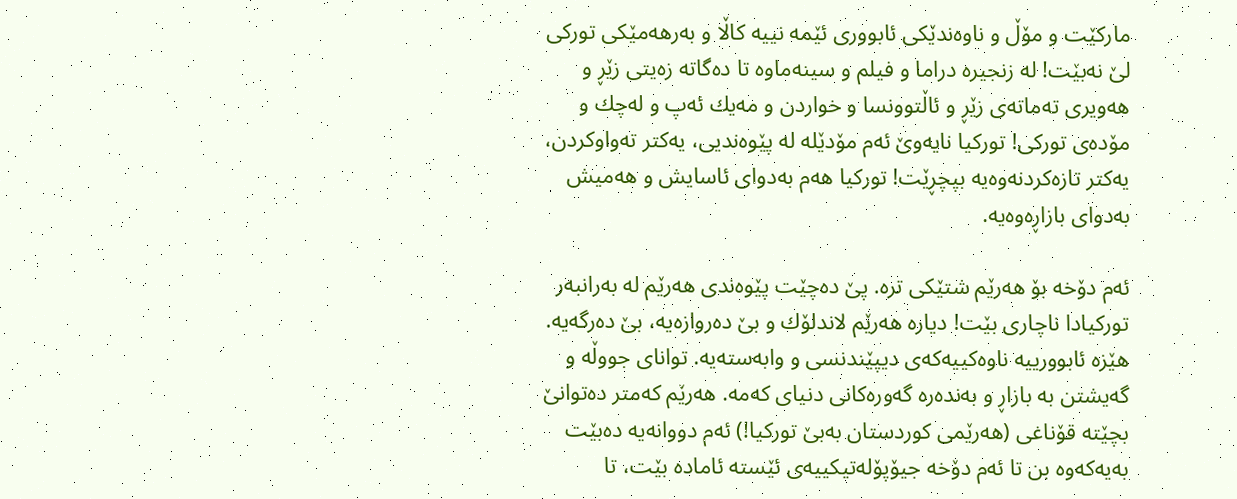ماركێت و مۆڵ و ناوه‌ندێكی ئابووری ئێمه‌ نییه‌ كاڵا و به‌رهه‌مێكی توركی لێ نه‌بێت! له‌ زنجیره‌ دراما و فیلم و سینه‌ماوه‌ تا ده‌گاته‌ زه‌یتی زێڕ و هه‌ویری ته‌ماته‌ی زێڕ و ئاڵتوونسا و خواردن و مه‌یك ئه‌پ و له‌چك و مۆده‌ی توركی! توركیا نایه‌وێ ئه‌م مۆدێله‌ له‌ پێوه‌ندیی، یه‌كتر ته‌واوكردن، یه‌كتر تازه‌كردنه‌وه‌یه‌ بپچڕێت! توركیا هه‌م به‌دوای ئاسایش و هه‌میش به‌دوای بازاڕه‌وه‌یه‌.

ئه‌م دۆخه‌ بۆ هه‌رێم شتێكی تره‌. پێ ده‌چێت پێوه‌ندی هه‌رێم له‌ به‌رانبه‌ر توركیادا ناچاری بێت! دیاره‌ هه‌رێم لاندلۆك و بێ ده‌روازه‌یه‌، بێ ده‌رگه‌یه‌. هێزه‌ ئابوورییه‌ ناوه‌كییه‌كه‌ی دیپێندنسی و وابه‌سته‌یه‌. توانای جووڵه‌ و گه‌یشتن به‌ بازاڕ و به‌نده‌ره‌ گه‌وره‌كانی دنیای كه‌مه‌. هه‌رێم كه‌متر ده‌توانێ بچێته‌ قۆناغی (هه‌رێمی كوردستان به‌بێ توركیا!) ئه‌م دووانه‌یه‌ ده‌بێت به‌یه‌كه‌وه‌ بن تا ئه‌م دۆخه‌ جیۆپۆله‌تیكییه‌ی ئێسته‌ ئاماده‌ بێت، تا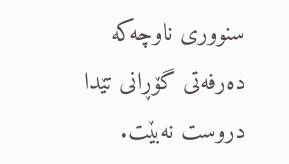سنووری ناوچه‌كه‌ ده‌رفه‌تی گۆڕانی تێدا دروست نه‌بێت.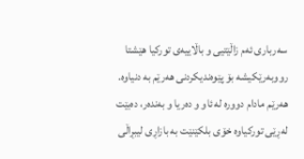سه‌رباری ئه‌م زاڵێتیی و باڵاییه‌ی توركیا هێشتا رووبه‌رێكیشه‌ بۆ پێوه‌ندیكردنی هه‌رێم به‌ دنیاوه‌. هه‌رێم مادام دووره‌ له‌ ئاو و ده‌ریا و به‌نده‌ر، ده‌بێت له‌ڕێی توركیاوه‌ خۆی بلكێنێت به‌ بازاڕی لیبڕاڵی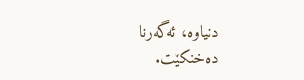دنیاوه‌، ئه‌گه‌رنا ده‌خنكێت.